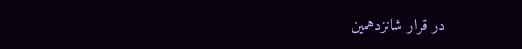در قرار شانزدهمین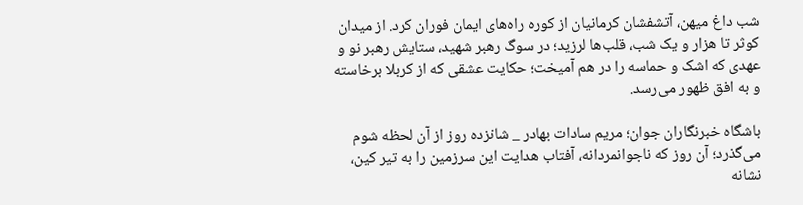شب داغ میهن، آتشفشان کرمانیان از کوره راه‌های ایمان فوران کرد. از میدان کوثر تا هزار و یک شب، قلب‌ها لرزید؛ در سوگ رهبر شهید، ستایش رهبر نو و عهدی که اشک و حماسه را در هم آمیخت؛ حکایت عشقی که از کربلا برخاسته و به افق ظهور می‌رسد.

باشگاه خبرنگاران جوان؛ مریم سادات بهادر _ شانزده روز از آن لحظه شوم می‌گذرد؛ آن روز که ناجوانمردانه، آفتاب هدایت این سرزمین را به تیر کین، نشانه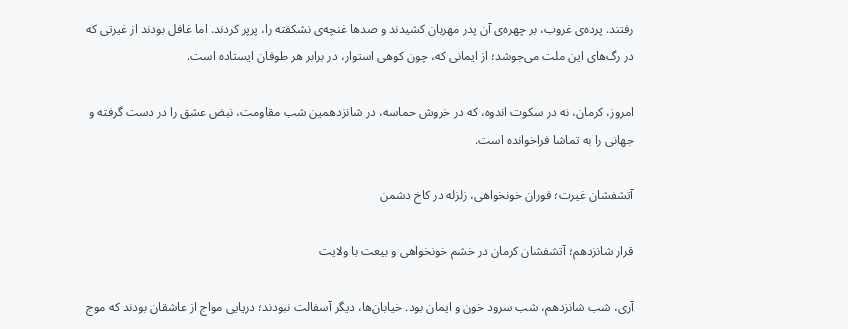رفتند. پرده‌ی غروب، بر چهره‌ی آن پدر مهربان کشیدند و صد‌ها غنچه‌ی نشکفته را، پرپر کردند. اما غافل بودند از غیرتی که در رگ‌های این ملت می‌جوشد؛ از ایمانی که، چون کوهی استوار، در برابر هر طوفان ایستاده است.

امروز، کرمان، نه در سکوت اندوه، که در خروش حماسه، در شانزدهمین شب مقاومت، نبض عشق را در دست گرفته و جهانی را به تماشا فراخوانده است.

آتشفشان غیرت؛ فوران خونخواهی، زلزله در کاخ دشمن

قرار شانزدهم؛ آتشفشان کرمان در خشم خونخواهی و بیعت با ولایت

آری، شب شانزدهم، شب سرود خون و ایمان بود. خیابان‌ها، دیگر آسفالت نبودند؛ دریایی مواج از عاشقان بودند که موج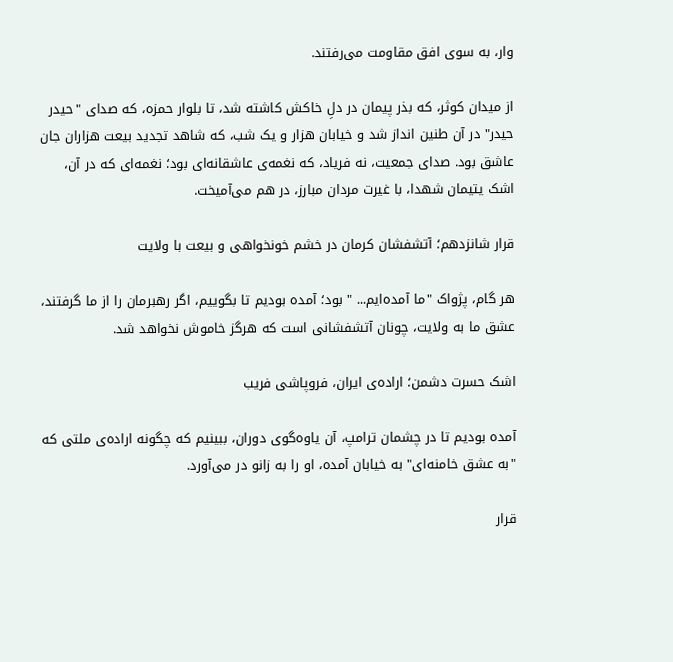وار، به سوی افق مقاومت می‌رفتند.

از میدان کوثر، که بذر پیمان در دلِ خاکش کاشته شد، تا بلوار حمزه، که صدای "حیدر حیدر" در آن طنین انداز شد و خیابان هزار و یک شب، که شاهد تجدید بیعت هزاران جان عاشق بود. صدای جمعیت، نه فریاد، که نغمه‌ی عاشقانه‌ای بود؛ نغمه‌ای که در آن، اشک یتیمان شهدا، با غیرت مردان مبارز، در هم می‌آمیخت.

قرار شانزدهم؛ آتشفشان کرمان در خشم خونخواهی و بیعت با ولایت

هر گام، پژواک "ما آمده‌ایم... " بود؛ آمده بودیم تا بگوییم، اگر رهبرمان را از ما گرفتند، عشق ما به ولایت، چونان آتشفشانی است که هرگز خاموش نخواهد شد.

اشک حسرت دشمن؛ اراده‌ی ایران، فروپاشی فریب

آمده بودیم تا در چشمان ترامپ، آن یاوه‌گوی دوران، ببینیم که چگونه اراده‌ی ملتی که "به عشق خامنه‌ای" به خیابان آمده، او را به زانو در می‌آورد.

قرار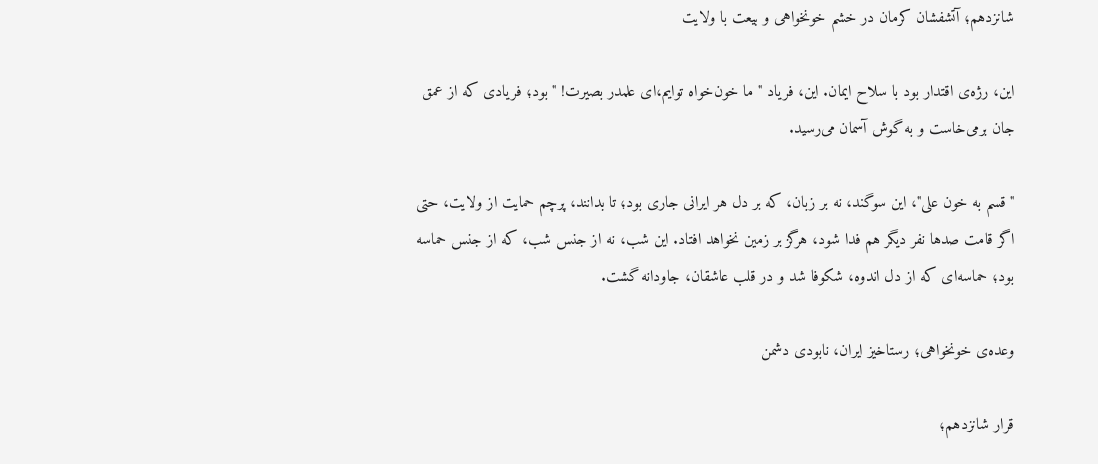شانزدهم؛ آتشفشان کرمان در خشم خونخواهی و بیعت با ولایت

این، رژه‌ی اقتدار بود با سلاح ایمان. این، فریاد "ما خون‌خواه توایم،‌ای علمدر بصیرت! " بود؛ فریادی که از عمق جان برمی‌خاست و به گوش آسمان می‌رسید.

"قسم به خون علی"، این سوگند، نه بر زبان، که بر دل هر ایرانی جاری بود؛ تا بدانند، پرچم حمایت از ولایت، حتی اگر قامت صد‌ها نفر دیگر هم فدا شود، هرگز بر زمین نخواهد افتاد. این شب، نه از جنس شب، که از جنس حماسه بود؛ حماسه‌ای که از دل اندوه، شکوفا شد و در قلب عاشقان، جاودانه گشت.

وعده‌ی خونخواهی؛ رستاخیز ایران، نابودی دشمن

قرار شانزدهم؛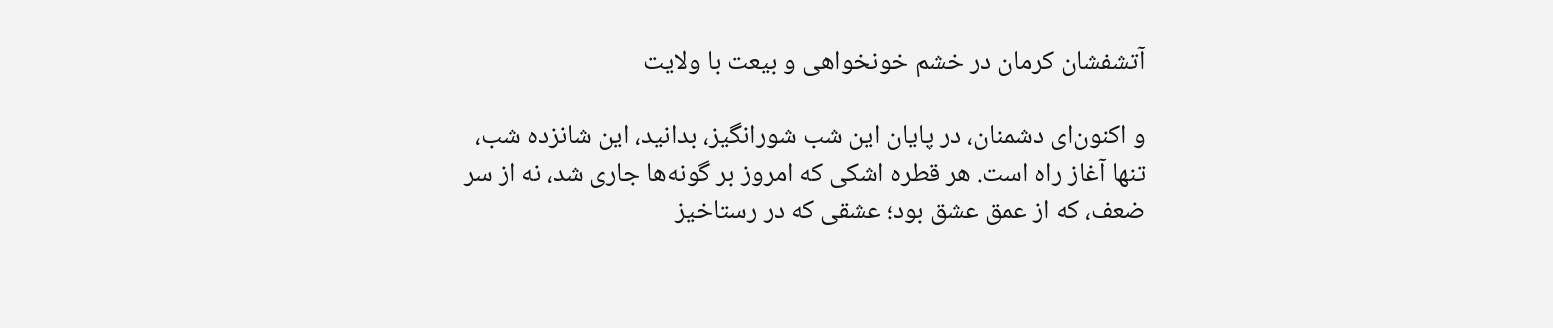آتشفشان کرمان در خشم خونخواهی و بیعت با ولایت

و اکنون‌ای دشمنان، در پایان این شب شورانگیز، بدانید، این شانزده شب، تنها آغاز راه است. هر قطره اشکی که امروز بر گونه‌ها جاری شد، نه از سر ضعف، که از عمق عشق بود؛ عشقی که در رستاخیز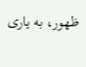ظهور، به یاری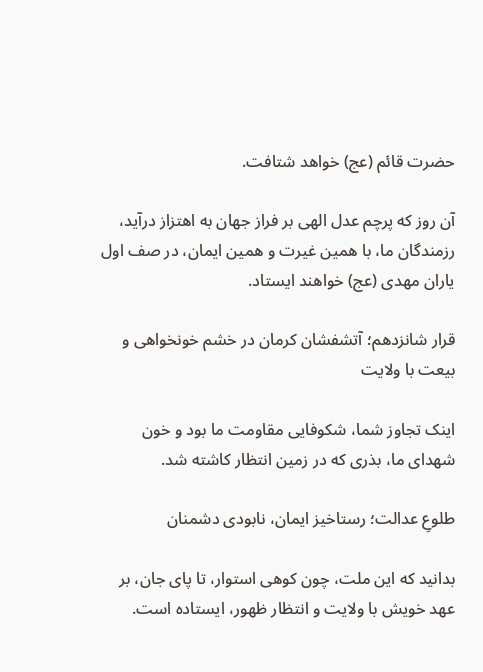حضرت قائم (عج) خواهد شتافت.

آن روز که پرچم عدل الهی بر فراز جهان به اهتزاز درآید، رزمندگان ما، با همین غیرت و همین ایمان، در صف اول یاران مهدی (عج) خواهند ایستاد.

قرار شانزدهم؛ آتشفشان کرمان در خشم خونخواهی و بیعت با ولایت

اینک تجاوز شما، شکوفایی مقاومت ما بود و خون شهدای ما، بذری که در زمین انتظار کاشته شد.

طلوعِ عدالت؛ رستاخیز ایمان، نابودی دشمنان

بدانید که این ملت، چون کوهی استوار، تا پای جان، بر عهد خویش با ولایت و انتظار ظهور، ایستاده است.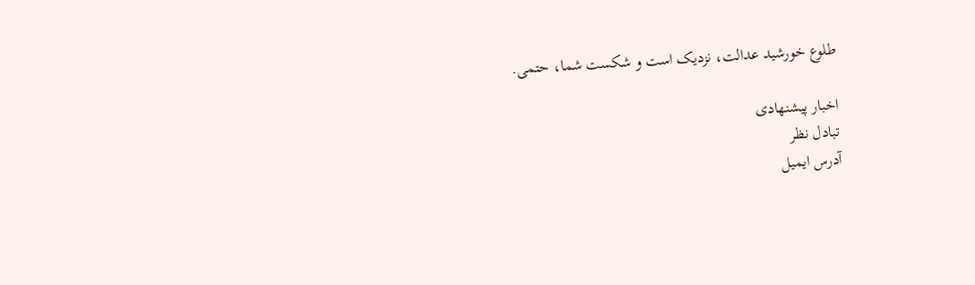طلوع خورشید عدالت، نزدیک است و شکست شما، حتمی.

اخبار پیشنهادی
تبادل نظر
آدرس ایمیل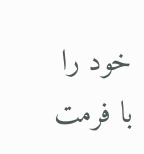خود را با فرمت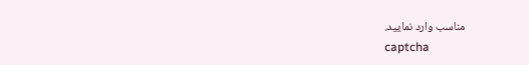مناسب وارد نمایید.
captcha